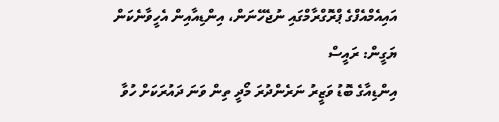އައިއެމްއެފްގެ ޕްރޮގްރާމްގައި ނުޖެހޭނަން، އިންޑިއާއިން އެހީވާނެކަން ޔަގީން: ރައީސް
އިންޑިއާގެ ބޮޑު ވަޒީރު ނަރެންދުރަ މޯދީ ތިން ވަނަ ދައުރަކަށް ހުވާ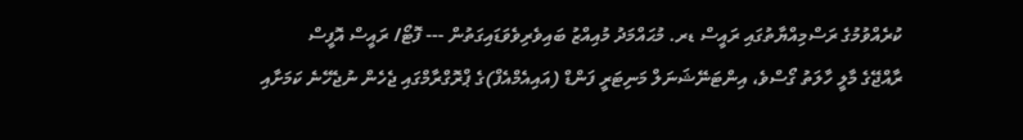ކުރެއްވުމުގެ ރަސްމިއްޔާތުގައި ރައީސް ޑރ. މުޙައްމަދު މުއިއްޒު ބައިވެރިވެވަޑައިގަތުން --- ފޮޓޯ/ ރައީސް އޮފީސް
ރާއްޖޭގެ މާލީ ހާލަތު ގޯސްވެ، އިންޓަނޭޝަނަލް މަނިޓަރީ ފަންޑް (އައިއެމްއެފް)ގެ ޕްރޮގްރާމްގައި ޖެހެން ނުޖެހޭނެ ކަމަށާއި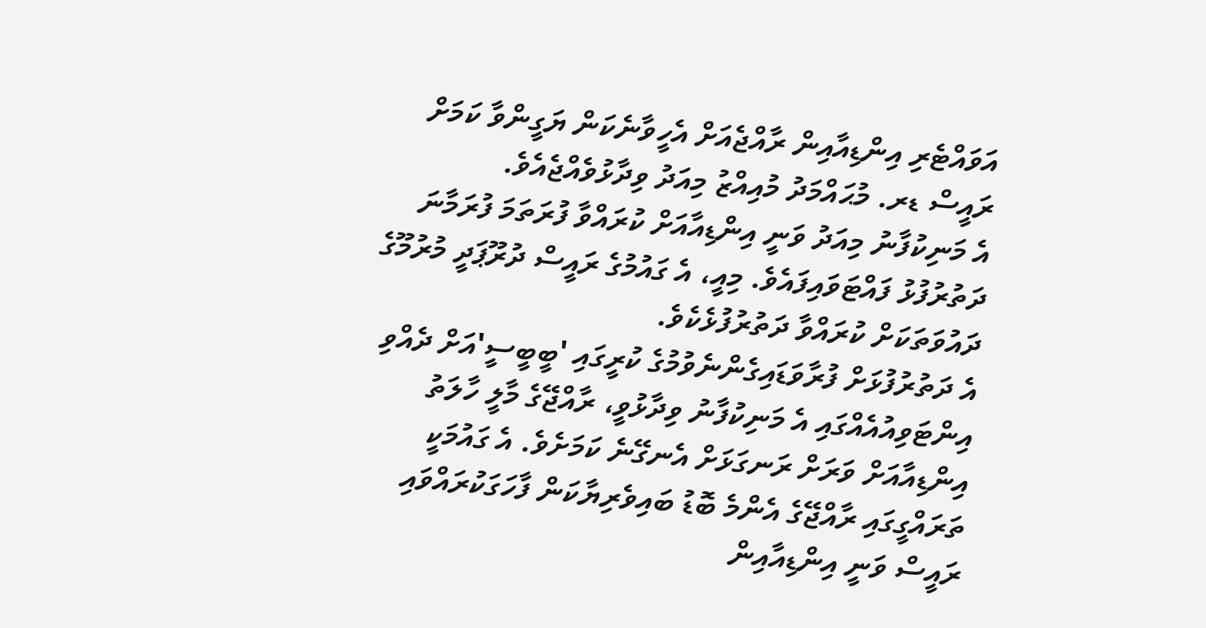އަވައްޓެރި އިންޑިއާއިން ރާއްޖެއަށް އެހީވާނެކަން ޔަގީންވާ ކަމަށް ރައީސް ޑރ. މުޙައްމަދު މުއިއްޒު މިއަދު ވިދާޅުވެއްޖެއެވެ.
އެ މަނިކުފާނު މިއަދު ވަނީ އިންޑިއާއަށް ކުރައްވާ ފުރަތަމަ ފުރަމާނަ ދަތުރުފުޅު ފައްޓަވައިފައެވެ. މިއީ، އެ ގައުމުގެ ރައީސް ދުރޫޕަދީ މުރުމޫގެ ދައުވަތަކަށް ކުރައްވާ ދަތުރުފުޅެކެވެ.
އެ ދަތުރުފުޅަށް ފުރާވަޑައިގެންނެވުމުގެ ކުރީގައި 'ބީބީސީ'އަށް ދެއްވި އިންޓަވިއުއެއްގައި އެ މަނިކުފާނު ވިދާޅުވީ، ރާއްޖޭގެ މާލީ ހާލަތު އިންޑިއާއަށް ވަރަށް ރަނގަޅަށް އެނގޭނެ ކަމަށެވެ. އެ ގައުމަކީ ތަރައްގީގައި ރާއްޖޭގެ އެންމެ ބޮޑު ބައިވެރިޔާކަން ފާހަގަކުރައްވައި ރައީސް ވަނީ އިންޑިއާއިން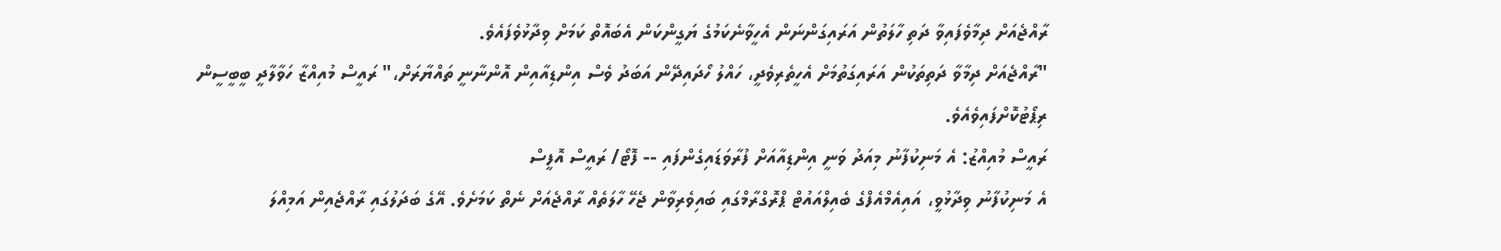ރާއްޖެއަށް ދިމާވެފައިވާ ދަތި ހާލަތުން އަރައިގަންނަން އެހީވާނެކަމުގެ ޔަގީންކަން އެބައޮތް ކަމަށް ވިދާޅުވެފައެވެ.
"ރާއްޖެއަށް ދިމާވާ ދަތިތަކުން އަރައިގަތުމަށް އެހީތެރިވެދީ، ހައްލު ހޯދައިދޭން އަބަދު ވެސް އިންޑިއާއިން އޮންނާނީ ތައްޔާރަށް،" ރައީސް މުއިއްޒާ ހަވާލާދީ ބީބީސީން ރިޕޯޓުކޮށްފައިވެއެވެ.
ރައީސް މުއިއްޒު: އެ މަނިކުފާނު މިއަދު ވަނީ އިންޑިއާއަށް ފުރާވަޑައިގެންފައި -- ފޮޓޯ/ ރައީސް އޮފީސް
އެ މަނިކުފާނު ވިދާޅުވީ، އައިއެމްއެފްގެ ބެއިލްއައުޓް ޕްރޮގްރާމްގައި ބައިވެރިވާން ޖެހޭ ހާލަތެއް ރާއްޖެއަށް ނެތް ކަމަށެވެ. އޭގެ ބަދަލުގައި ރާއްޖެއިން އަމިއްލަ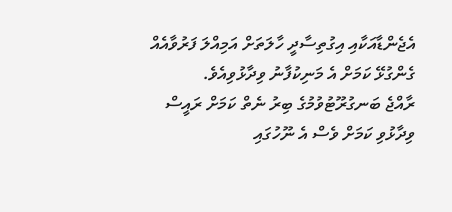އެޖެންޑާއަކާއި އިގުތިސާދީ ހާލަތަށް އަމިއްލަ ފަރުވާއެއް ގެންގުޅޭ ކަމަށް އެ މަނިކުފާނު ވިދާޅުވިއެވެ.
ރާއްޖެ ބަނގުރޫޓުވުމުގެ ބިރު ނެތް ކަމަށް ރައީސް ވިދާޅުވި ކަމަށް ވެސް އެ ނޫހުގައި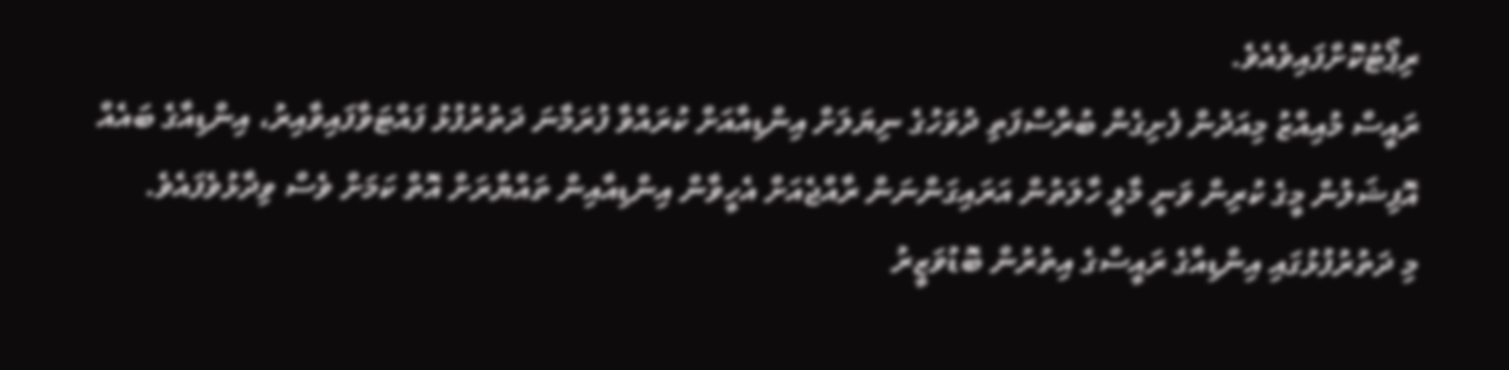ރިޕޯޓުކޮށްފައިވެއެވެ.
ރައީސް މުއިއްޒު މިއަދުން ފެށިގެން ބުރާސްފަތި ދުވަހުގެ ނިޔަލަށް އިންޑިއާއަށް ކުރައްވާ ފުރަމާނަ ދަތުރުފުޅު ފައްޓަވާފައިވާއިރު، އިންޑިއާގެ ބައެއް އޮފިޝަލުން މީގެ ކުރިން ވަނީ މާލީ ހާލަތުން އަރައިގަންނަން ރާއްޖެއަށް އެހީވާން އިންޑިއާއިން ތައްޔާރަށް އޮތް ކަމަށް ވެސް ވިދާޅުވެފައެވެ.
މި ދަތުރުފުޅުގައި އިންޑިއާގެ ރައީސްގެ އިތުރުން ބޮޑުވަޒީރު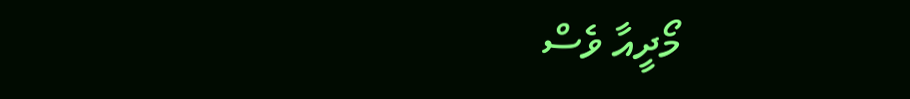މޯދީއާ ވެސް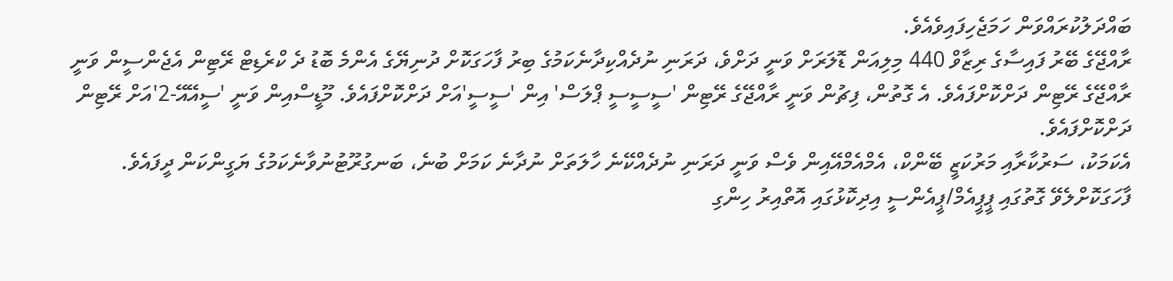ބައްދަލުކުރައްވަން ހަމަޖެހިފައިވެއެވެ.
ރާއްޖޭގެ ބޭރު ފައިސާގެ ރިޒާވް 440 މިލިއަން ޑޮލަރަށް ވަނީ ދަށްވެ، ދަރަނި ނުދެއްކިދާނެކަމުގެ ބިރު ފާހަގަކޮށް ދުނިޔޭގެ އެންމެ ބޮޑު ދެ ކްރެޑިޓް ރޭޓިން އެޖެންސީން ވަނީ ރާއްޖޭގެ ރޭޓިން ދަށްކޮށްފައެވެ. އެ ގޮތުން، ފިޗުން ވަނީ ރާއްޖޭގެ ރޭޓިން 'ސީސީސީ ޕްލަސް' އިން 'ސީސީ'އަށް ދަށްކޮށްފައެވެ. މޫޑީސްއިން ވަނީ 'ސީއޭއޭ-2'އަށް ރޭޓިން ދަށްކޮށްފައެވެ.
އެކަމަކު، ސަރުކާރާއި މަރުކަޒީ ބޭންކް، އެމްއެމްއޭއިން ވެސް ވަނީ ދަރަނި ނުދެއްކޭނެ ހާލަތަށް ނުދާނެ ކަމަށް ބުނެ، ބަނގުރޫޓުނުވާނެކަމުގެ ޔަގީންކަން ދީފައެވެ.
ފާހަގަކޮށްލެވޭ ގޮތުގައި ޕީޕީއެމް/ޕީއެންސީ އިދިކޮޅުގައި އޮތްއިރު ހިންގި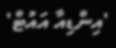'އިންޑިއާ އައުޓް'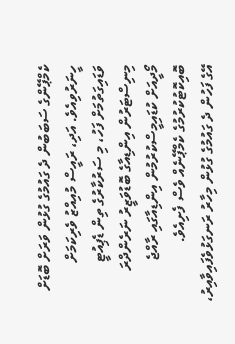ކެމްޕޭންގެ ސަބަބުން ދެ ގައުމުގެ ގުޅުން ވަރަށް ބޮޑަށް ހީނަރުވިއެވެ. އަދި، ރައީސް މުއިއްޒު ވެރިކަމަށް ވަޑައިގަތުމަށް ފަހު، މި ސަރުކާރުގެ ތިން ޑެޕިއުޓީ މިނިސްޓަރުން އިންޑިއާގެ ބޮޑުވަޒީރު ނަރެންދްރަ މޯދީއަށް ކުޑައިމީސްކުރުމުން އިންޑިއާގައި ރާއްޖެ ބޮއިކޮޓުކުރުމުގެ ކެމްޕޭނެއް ވެސް ފެށިއެވެ.
އޭގެ ފަހުން ދެ ގައުމުގެ ގުޅުން މިހާރު ރަނގަޅުވެފައިވާއިރު،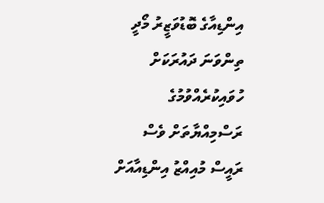އިންޑިއާގެ ބޮޑުވަޒީރު މޯދީ ތިންވަނަ ދައުރަކަށް ހުވައިކުރެއްވުމުގެ ރަސްމިއްޔާތަށް ވެސް ރައީސް މުއިއްޒު އިންޑިއާއަށް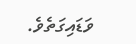ވަޑައިގަތެވެ.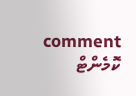comment ކޮމެންޓް